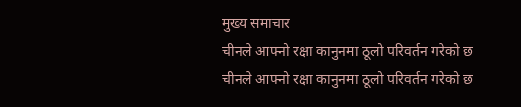मुख्य समाचार
चीनले आफ्नो रक्षा कानुनमा ठूलो परिवर्तन गरेको छ
चीनले आफ्नो रक्षा कानुनमा ठूलो परिवर्तन गरेको छ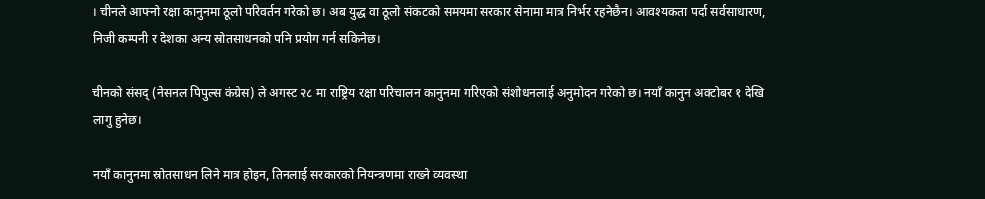। चीनले आफ्नो रक्षा कानुनमा ठूलो परिवर्तन गरेको छ। अब युद्ध वा ठूलो संकटको समयमा सरकार सेनामा मात्र निर्भर रहनेछैन। आवश्यकता पर्दा सर्वसाधारण, निजी कम्पनी र देशका अन्य स्रोतसाधनको पनि प्रयोग गर्न सकिनेछ।

चीनको संसद् (नेसनल पिपुल्स कंग्रेस) ले अगस्ट २८ मा राष्ट्रिय रक्षा परिचालन कानुनमा गरिएको संशोधनलाई अनुमोदन गरेको छ। नयाँ कानुन अक्टोबर १ देखि लागु हुनेछ।

नयाँ कानुनमा स्रोतसाधन लिने मात्र होइन, तिनलाई सरकारको नियन्त्रणमा राख्ने व्यवस्था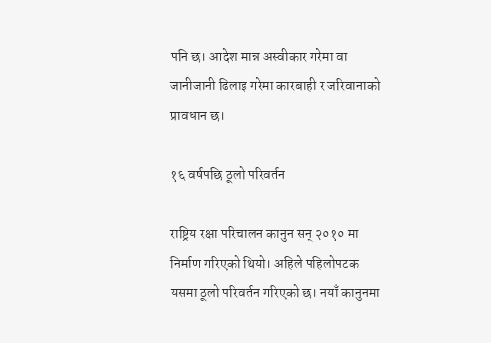पनि छ। आदेश मान्न अस्वीकार गरेमा वा जानीजानी ढिलाइ गरेमा कारबाही र जरिवानाको प्रावधान छ।

१६ वर्षपछि ठूलो परिवर्तन

राष्ट्रिय रक्षा परिचालन कानुन सन् २०१० मा निर्माण गरिएको थियो। अहिले पहिलोपटक यसमा ठूलो परिवर्तन गरिएको छ। नयाँ कानुनमा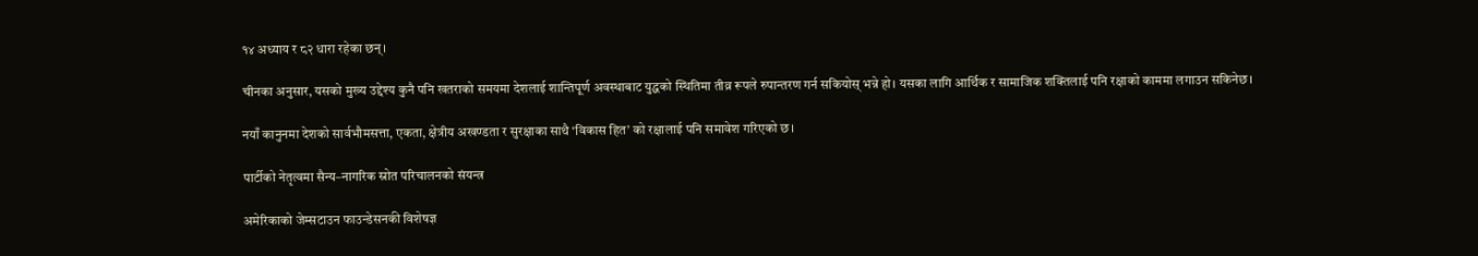१४ अध्याय र ८२ धारा रहेका छन्।

चीनका अनुसार, यसको मुख्य उद्देश्य कुनै पनि खतराको समयमा देशलाई शान्तिपूर्ण अवस्थाबाट युद्धको स्थितिमा तीव्र रूपले रुपान्तरण गर्न सकियोस् भन्ने हो। यसका लागि आर्थिक र सामाजिक शक्तिलाई पनि रक्षाको काममा लगाउन सकिनेछ।

नयाँ कानुनमा देशको सार्वभौमसत्ता, एकता, क्षेत्रीय अखण्डता र सुरक्षाका साथै ‘विकास हित’ को रक्षालाई पनि समावेश गरिएको छ।

पार्टीको नेतृत्वमा सैन्य–नागरिक स्रोत परिचालनको संयन्त्र

अमेरिकाको जेम्सटाउन फाउन्डेसनकी विशेषज्ञ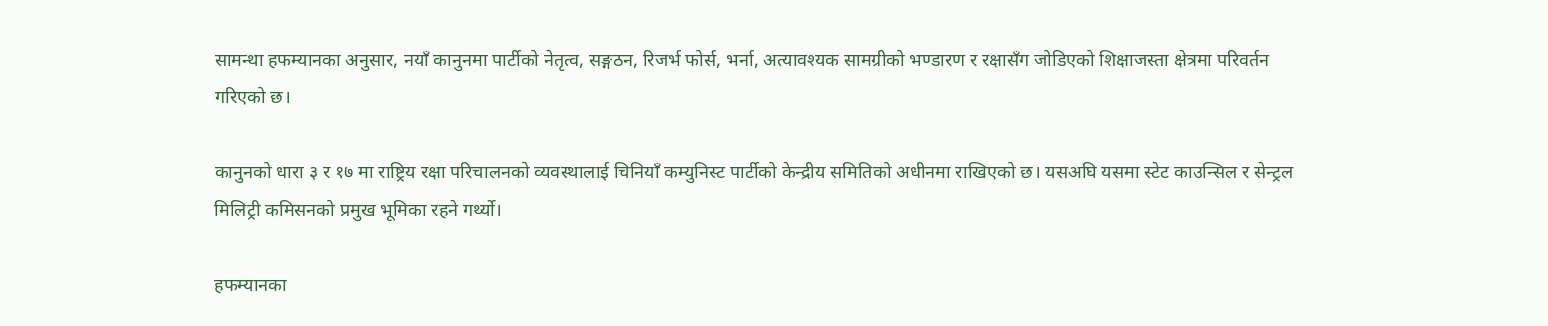सामन्था हफम्यानका अनुसार, नयाँ कानुनमा पार्टीको नेतृत्व, सङ्गठन, रिजर्भ फोर्स, भर्ना, अत्यावश्यक सामग्रीको भण्डारण र रक्षासँग जोडिएको शिक्षाजस्ता क्षेत्रमा परिवर्तन गरिएको छ।

कानुनको धारा ३ र १७ मा राष्ट्रिय रक्षा परिचालनको व्यवस्थालाई चिनियाँ कम्युनिस्ट पार्टीको केन्द्रीय समितिको अधीनमा राखिएको छ। यसअघि यसमा स्टेट काउन्सिल र सेन्ट्रल मिलिट्री कमिसनको प्रमुख भूमिका रहने गर्थ्यो।

हफम्यानका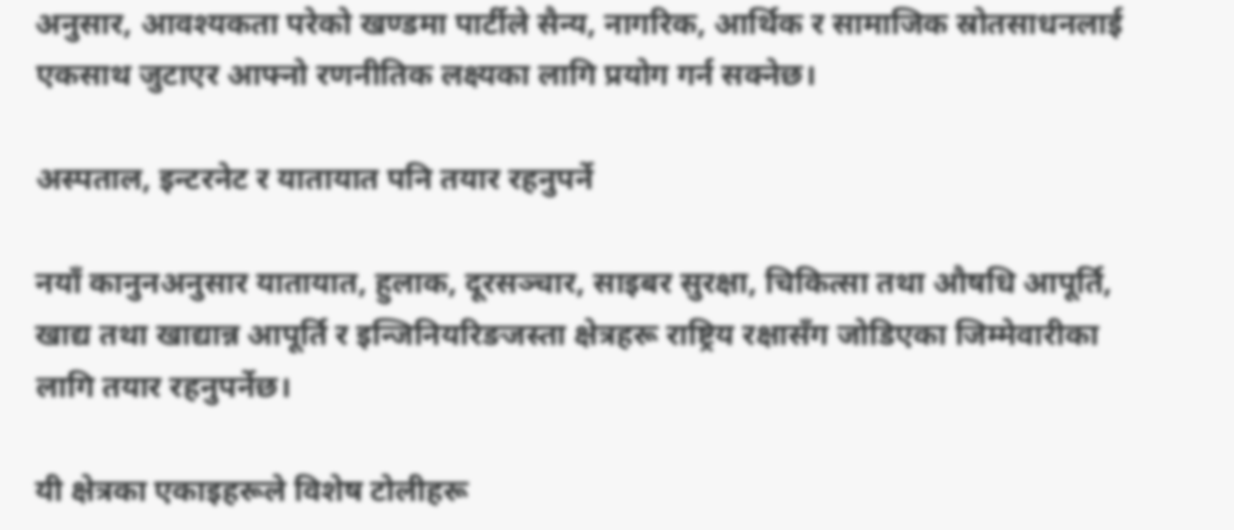अनुसार, आवश्यकता परेको खण्डमा पार्टीले सैन्य, नागरिक, आर्थिक र सामाजिक स्रोतसाधनलाई एकसाथ जुटाएर आफ्नो रणनीतिक लक्ष्यका लागि प्रयोग गर्न सक्नेछ।

अस्पताल, इन्टरनेट र यातायात पनि तयार रहनुपर्ने

नयाँ कानुनअनुसार यातायात, हुलाक, दूरसञ्चार, साइबर सुरक्षा, चिकित्सा तथा औषधि आपूर्ति, खाद्य तथा खाद्यान्न आपूर्ति र इन्जिनियरिङजस्ता क्षेत्रहरू राष्ट्रिय रक्षासँग जोडिएका जिम्मेवारीका लागि तयार रहनुपर्नेछ।

यी क्षेत्रका एकाइहरूले विशेष टोलीहरू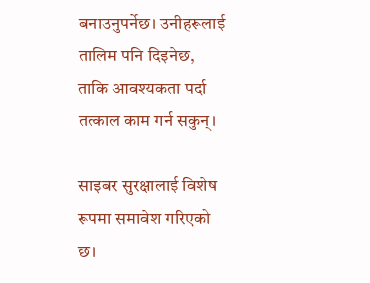बनाउनुपर्नेछ। उनीहरूलाई तालिम पनि दिइनेछ, ताकि आवश्यकता पर्दा तत्काल काम गर्न सकुन्।

साइबर सुरक्षालाई विशेष रूपमा समावेश गरिएको छ।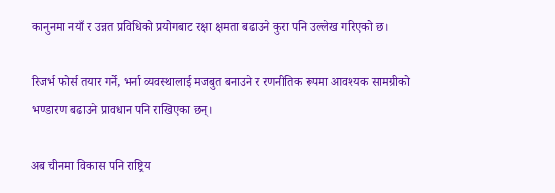कानुनमा नयाँ र उन्नत प्रविधिको प्रयोगबाट रक्षा क्षमता बढाउने कुरा पनि उल्लेख गरिएको छ।

रिजर्भ फोर्स तयार गर्ने, भर्ना व्यवस्थालाई मजबुत बनाउने र रणनीतिक रूपमा आवश्यक सामग्रीको भण्डारण बढाउने प्रावधान पनि राखिएका छन्।

अब चीनमा विकास पनि राष्ट्रिय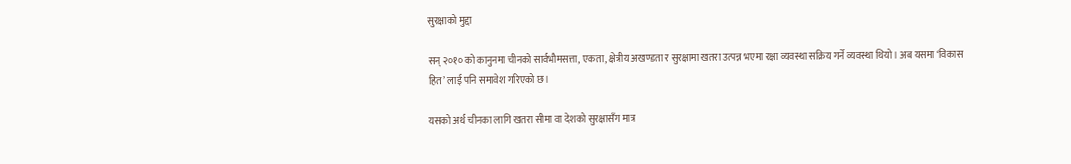सुरक्षाको मुद्दा

सन् २०१० को कानुनमा चीनको सार्वभौमसत्ता, एकता, क्षेत्रीय अखण्डता र सुरक्षामा खतरा उत्पन्न भएमा रक्षा व्यवस्था सक्रिय गर्ने व्यवस्था थियो। अब यसमा ‘विकास हित’ लाई पनि समावेश गरिएको छ।

यसको अर्थ चीनका लागि खतरा सीमा वा देशको सुरक्षासँग मात्र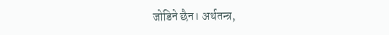जोडिने छैन। अर्थतन्त्र,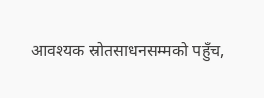आवश्यक स्रोतसाधनसम्मको पहुँच,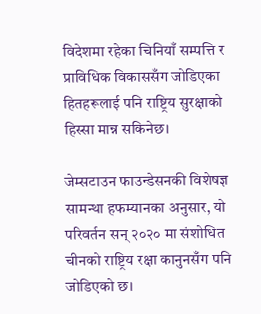विदेशमा रहेका चिनियाँ सम्पत्ति र प्राविधिक विकाससँग जोडिएका हितहरूलाई पनि राष्ट्रिय सुरक्षाको हिस्सा मान्न सकिनेछ।

जेम्सटाउन फाउन्डेसनकी विशेषज्ञ सामन्था हफम्यानका अनुसार, यो परिवर्तन सन् २०२० मा संशोधित चीनको राष्ट्रिय रक्षा कानुनसँग पनि जोडिएको छ।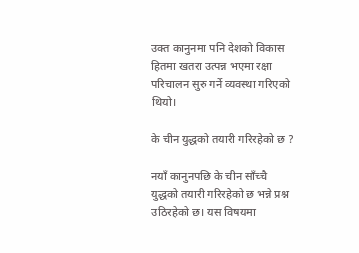उक्त कानुनमा पनि देशको विकास हितमा खतरा उत्पन्न भएमा रक्षा परिचालन सुरु गर्ने व्यवस्था गरिएको थियो।

के चीन युद्धको तयारी गरिरहेको छ ?

नयाँ कानुनपछि के चीन साँच्चै युद्धको तयारी गरिरहेको छ भन्ने प्रश्न उठिरहेको छ। यस विषयमा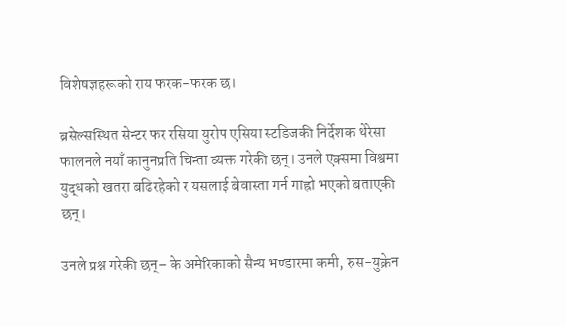विशेषज्ञहरूको राय फरक-फरक छ।

ब्रसेल्सस्थित सेन्टर फर रसिया युरोप एसिया स्टडिजकी निर्देशक थेरेसा फालनले नयाँ कानुनप्रति चिन्ता व्यक्त गरेकी छन्। उनले एक्समा विश्वमा युद्धको खतरा बढिरहेको र यसलाई बेवास्ता गर्न गाह्रो भएको बताएकी छन्।

उनले प्रश्न गरेकी छन्– के अमेरिकाको सैन्य भण्डारमा कमी, रुस-युक्रेन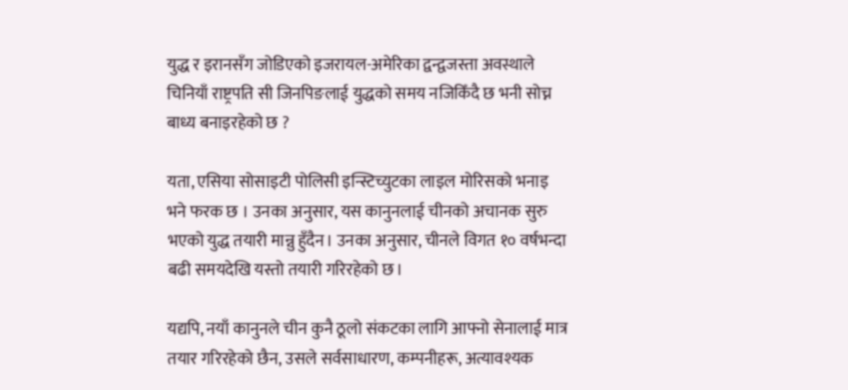युद्ध र इरानसँग जोडिएको इजरायल-अमेरिका द्वन्द्वजस्ता अवस्थाले चिनियाँ राष्ट्रपति सी जिनपिङलाई युद्धको समय नजिकिँदै छ भनी सोच्न बाध्य बनाइरहेको छ ?

यता, एसिया सोसाइटी पोलिसी इन्स्टिच्युटका लाइल मोरिसको भनाइ भने फरक छ । उनका अनुसार, यस कानुनलाई चीनको अचानक सुरु भएको युद्ध तयारी मान्नु हुँदैन। उनका अनुसार, चीनले विगत १० वर्षभन्दा बढी समयदेखि यस्तो तयारी गरिरहेको छ।

यद्यपि, नयाँ कानुनले चीन कुनै ठूलो संकटका लागि आफ्नो सेनालाई मात्र तयार गरिरहेको छैन, उसले सर्वसाधारण, कम्पनीहरू, अत्यावश्यक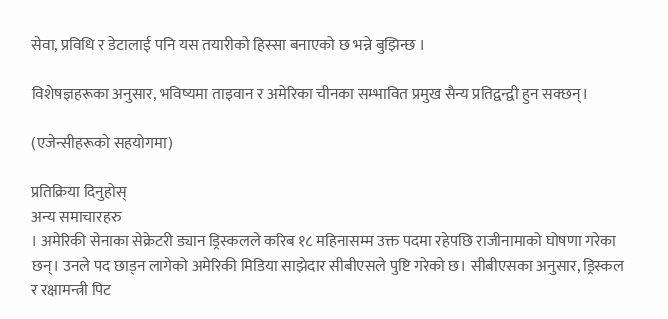सेवा, प्रविधि र डेटालाई पनि यस तयारीको हिस्सा बनाएको छ भन्ने बुझिन्छ ।

विशेषज्ञहरूका अनुसार, भविष्यमा ताइवान र अमेरिका चीनका सम्भावित प्रमुख सैन्य प्रतिद्वन्द्वी हुन सक्छन्।

(एजेन्सीहरूको सहयोगमा)

प्रतिक्रिया दिनुहोस्
अन्य समाचारहरु
। अमेरिकी सेनाका सेक्रेटरी ड्यान ड्रिस्कलले करिब १८ महिनासम्म उक्त पदमा रहेपछि राजीनामाको घोषणा गरेका छन्। उनले पद छाड्न लागेको अमेरिकी मिडिया साझेदार सीबीएसले पुष्टि गरेको छ। सीबीएसका अनुसार, ड्रिस्कल र रक्षामन्त्री पिट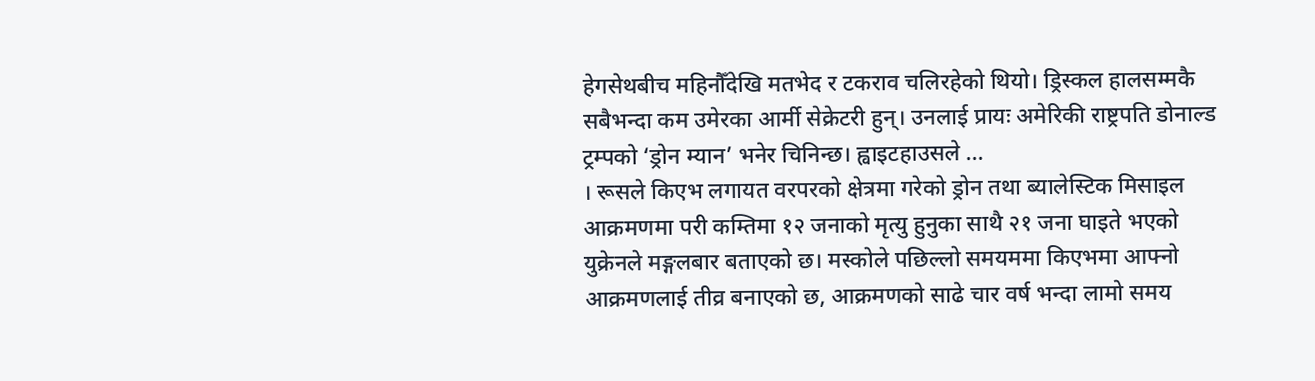हेगसेथबीच महिनौँदेखि मतभेद र टकराव चलिरहेको थियो। ड्रिस्कल हालसम्मकै सबैभन्दा कम उमेरका आर्मी सेक्रेटरी हुन्। उनलाई प्रायः अमेरिकी राष्ट्रपति डोनाल्ड ट्रम्पको ‘ड्रोन म्यान’ भनेर चिनिन्छ। ह्वाइटहाउसले ...
। रूसले किएभ लगायत वरपरको क्षेत्रमा गरेको ड्रोन तथा ब्यालेस्टिक मिसाइल आक्रमणमा परी कम्तिमा १२ जनाको मृत्यु हुनुका साथै २१ जना घाइते भएको युक्रेनले मङ्गलबार बताएको छ। मस्कोले पछिल्लो समयममा किएभमा आफ्नो आक्रमणलाई तीव्र बनाएको छ, आक्रमणको साढे चार वर्ष भन्दा लामो समय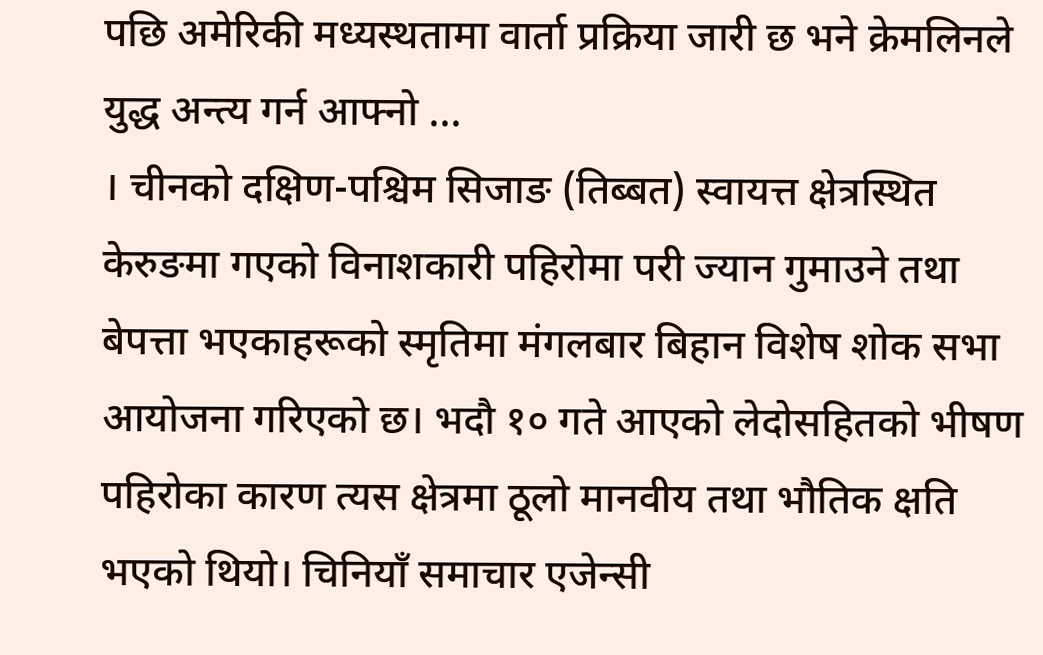पछि अमेरिकी मध्यस्थतामा वार्ता प्रक्रिया जारी छ भने क्रेमलिनले युद्ध अन्त्य गर्न आफ्नो ...
। चीनको दक्षिण-पश्चिम सिजाङ (तिब्बत) स्वायत्त क्षेत्रस्थित केरुङमा गएको विनाशकारी पहिरोमा परी ज्यान गुमाउने तथा बेपत्ता भएकाहरूको स्मृतिमा मंगलबार बिहान विशेष शोक सभा आयोजना गरिएको छ। भदौ १० गते आएको लेदोसहितको भीषण पहिरोका कारण त्यस क्षेत्रमा ठूलो मानवीय तथा भौतिक क्षति भएको थियो। चिनियाँ समाचार एजेन्सी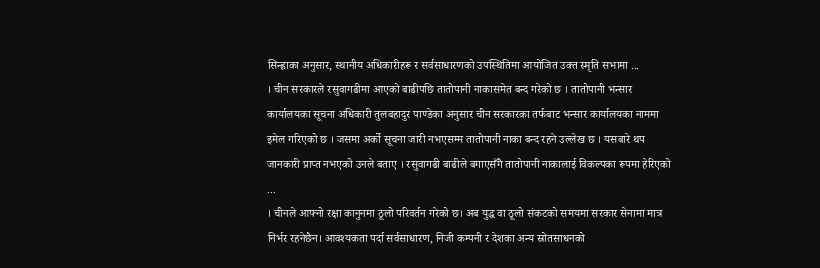सिन्ह्वाका अनुसार, स्थानीय अधिकारीहरू र सर्वसाधारणको उपस्थितिमा आयोजित उक्त स्मृति सभामा ...
। चीन सरकारले रसुवागढीमा आएको बाढीपछि तातोपानी नाकासमेत बन्द गरेको छ । तातोपानी भन्सार कार्यालयका सूचना अधिकारी तुलबहादुर पाण्डेका अनुसार चीन सरकारका तर्फबाट भन्सार कार्यालयका नाममा इमेल गरिएको छ । जसमा अर्को सूचना जारी नभएसम्म तातोपानी नाका बन्द रहने उल्लेख छ । यसबारे थप जानकारी प्राप्त नभएको उनले बताए । रसुवागढी बाढीले बगाएसँगै तातोपानी नाकालाई विकल्पका रूपमा हेरिएको ...
। चीनले आफ्नो रक्षा कानुनमा ठूलो परिवर्तन गरेको छ। अब युद्ध वा ठूलो संकटको समयमा सरकार सेनामा मात्र निर्भर रहनेछैन। आवश्यकता पर्दा सर्वसाधारण, निजी कम्पनी र देशका अन्य स्रोतसाधनको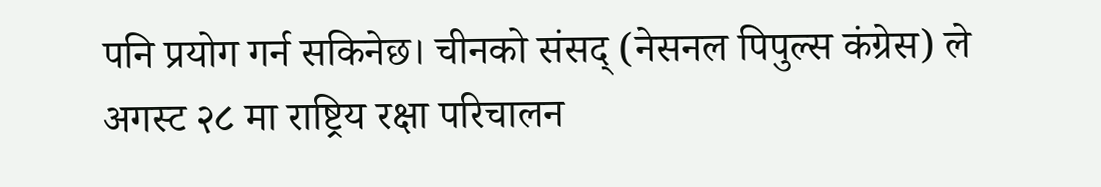पनि प्रयोग गर्न सकिनेछ। चीनको संसद् (नेसनल पिपुल्स कंग्रेस) ले अगस्ट २८ मा राष्ट्रिय रक्षा परिचालन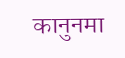कानुनमा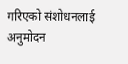गरिएको संशोधनलाई अनुमोदन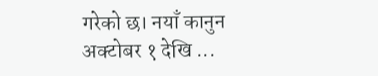गरेको छ। नयाँ कानुन अक्टोबर १ देखि ...